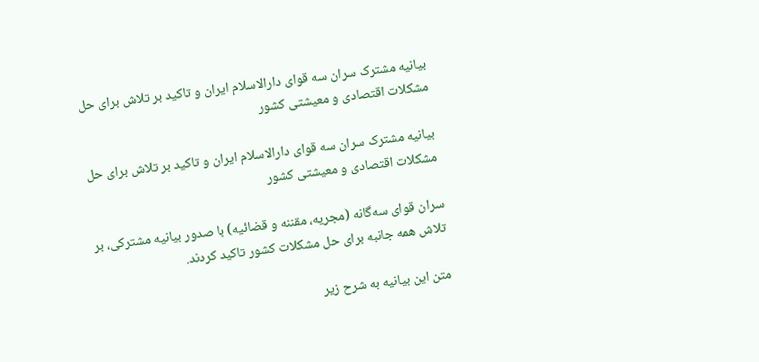بیانیه مشترک سران سه قوای دارالاسلام ایران و تاکید بر تلاش برای حل مشکلات اقتصادی و معیشتی کشور

بیانیه مشترک سران سه قوای دارالاسلام ایران و تاکید بر تلاش برای حل مشکلات اقتصادی و معیشتی کشور

سران قوای سه‌گانه (مجریه، مقننه و قضائیه) با صدور بیانیه مشترکی، بر تلاش همه جانبه برای حل مشکلات کشور تاکید کردند.

متن این بیانیه به شرح زیر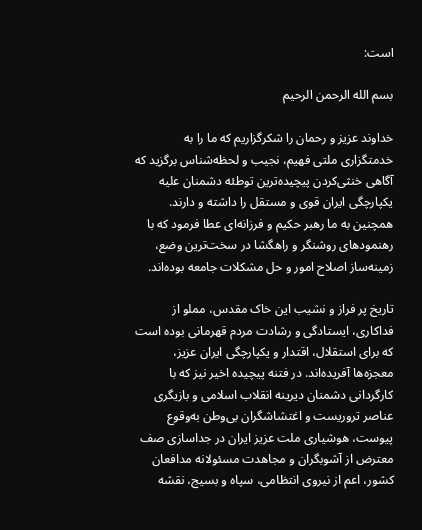است:

بسم الله الرحمن الرحیم

خداوند عزیز و رحمان را شکرگزاریم که ما را به خدمتگزاری ملتی فهیم، نجیب و لحظه‌شناس برگزید که آگاهی خنثی‌کردن پیچیده‌ترین توطئه‌ دشمنان علیه یکپارچگی ایران قوی و مستقل را داشته و دارند. همچنین به ما رهبر حکیم و فرزانه‌ای عطا فرمود که با رهنمود‌های روشنگر و راهگشا در سخت‌ترین وضع، زمینه‌ساز اصلاح امور و حل مشکلات جامعه بوده‌‌اند.

تاریخ پر فراز و نشیب این خاک مقدس، مملو از فداکاری، ایستادگی و رشادت مردم قهرمانی بوده است که برای استقلال، اقتدار و یکپارچگی ایران عزیز، معجزه‌ها آفریده‌اند. در فتنه پیچیده اخیر نیز که با کارگردانی دشمنان دیرینه انقلاب اسلامی و بازیگری عناصر تروریست و اغتشاشگران بی‌وطن به‌وقوع پیوست، هوشیاری ملت عزیز ایران در جداسازی صف معترض از آشوبگران و مجاهدت مسئولانه مدافعان کشور، اعم از نیروی انتظامی، سپاه و بسیج، نقشه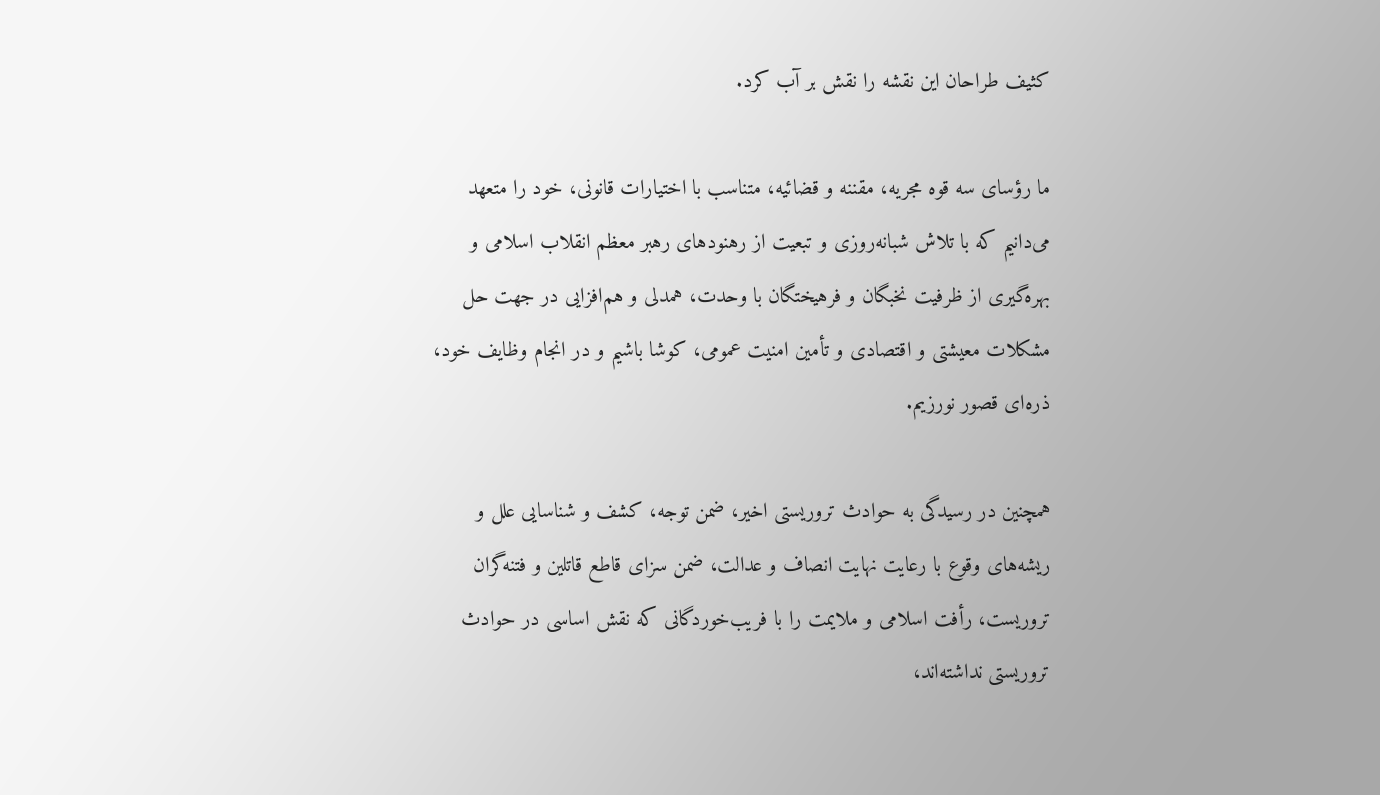کثیف طراحان این نقشه را نقش بر آب کرد.

ما رؤسای سه قوه مجریه، مقننه و قضائیه، متناسب با اختیارات قانونی، خود را متعهد می‌دانیم که با تلاش شبانه‌روزی و تبعیت از رهنود‌های رهبر معظم انقلاب اسلامی و بهره‌گیری از ظرفیت نخبگان و فرهیختگان با وحدت، همدلی و هم‌افزایی در جهت حل مشکلات معیشتی و اقتصادی و تأمین امنیت عمومی، کوشا باشیم و در انجام وظایف خود، ذره‌ای قصور نورزیم.

همچنین در رسیدگی به حوادث تروریستی اخیر، ضمن توجه، کشف و شناسایی علل و ریشه‌های وقوع با رعایت نهایت انصاف و عدالت، ضمن سزای قاطع قاتلین و فتنه‌گران تروریست، رأفت اسلامی و ملایمت را با فریب‌خوردگانی که نقش اساسی در حوادث تروریستی نداشته‌اند،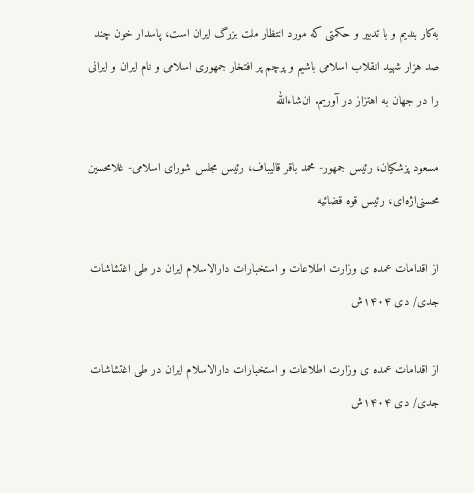به‌کار بندیم و با تدبیر و حکمتی که مورد انتظار ملت بزرگ ایران است، پاسدار خون چند صد هزار شهید انقلاب اسلامی باشیم و پرچم پر افتخار جمهوری اسلامی و نام ایران و ایرانی را در جهان به اهتزاز در آوریم. ان‌شاءالله

مسعود پزشکیان، رئیس جمهور- محمد باقر قالیباف، رئیس مجلس شورای اسلامی- غلامحسین محسنی‌اژه‌ای، رئیس قوه قضائیه

از اقدامات عمده ی وزارت اطلاعات و استخبارات دارالاسلام ایران در طی اغتشاشات جدی/ دی ۱۴۰۴ش

از اقدامات عمده ی وزارت اطلاعات و استخبارات دارالاسلام ایران در طی اغتشاشات جدی/ دی ۱۴۰۴ش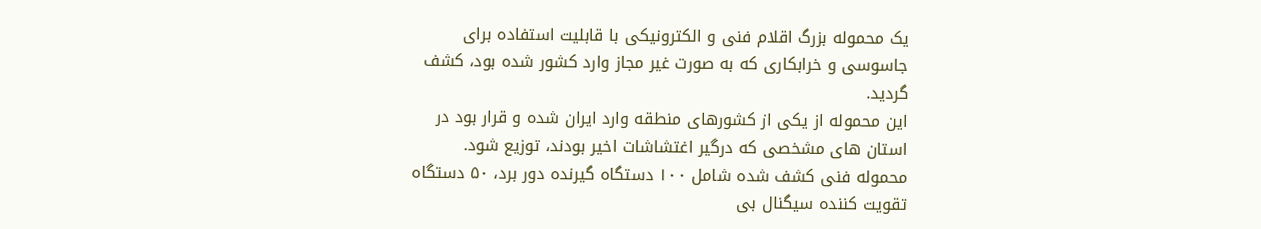یک محموله بزرگ اقلام فنی و الکترونیکی با قابلیت استفاده برای جاسوسی و خرابکاری که به صورت غیر مجاز وارد کشور شده بود، کشف گردید.
این محموله از یکی از کشورهای منطقه وارد ایران شده و قرار بود در استان های مشخصی که درگیر اغتشاشات اخیر بودند، توزیع شود.
محموله فنی کشف شده شامل ۱۰۰ دستگاه گیرنده دور برد، ۵۰ دستگاه تقویت کننده سیگنال بی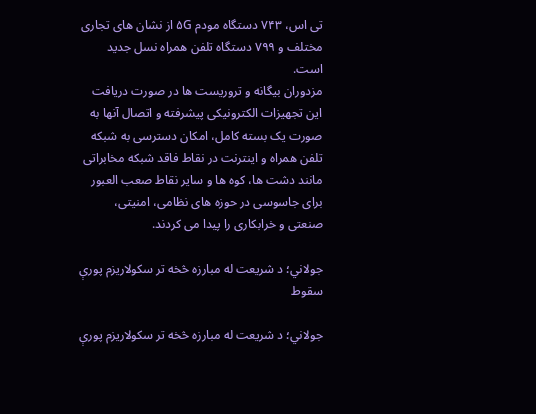تی اس، ۷۴۳ دستگاه مودم ۵G از نشان های تجاری مختلف و ۷۹۹ دستگاه تلفن همراه نسل جدید است.
مزدوران بیگانه و تروریست ها در صورت دریافت این تجهیزات الکترونیکی پیشرفته و اتصال آنها به صورت یک بسته کامل، امکان دسترسی به شبکه تلفن همراه و اینترنت در نقاط فاقد شبکه مخابراتی مانند دشت ها، کوه ها و سایر نقاط صعب العبور برای جاسوسی در حوزه های نظامی، امنیتی، صنعتی و خرابکاری را پیدا می کردند.

جولاني؛ د شریعت له مبارزه څخه تر سکولاریزم پورې سقوط

جولاني؛ د شریعت له مبارزه څخه تر سکولاریزم پورې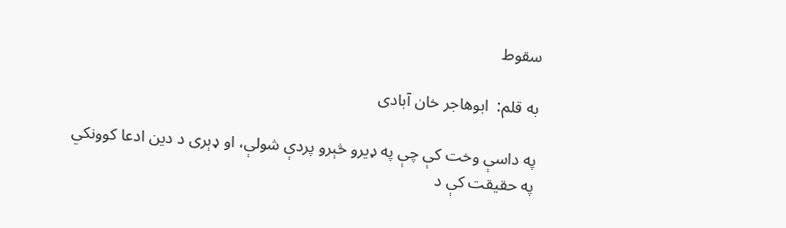سقوط

به قلم:  ابوهاجر خان آبادی

په داسې وخت کې چې په ډیرو څېرو پردې شولې، او ډېری د دین ادعا کوونکي په حقیقت کې د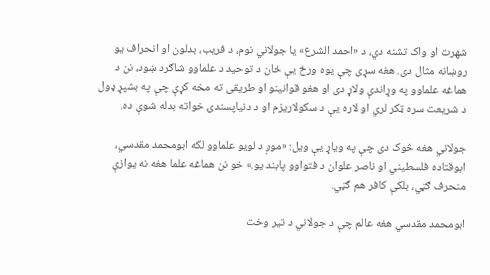شهرت او واک تشنه دي، د «احمد الشرع» یا جولاني نوم، د فریب، بدلون او انحراف یو روښانه مثال دی. هغه سړی چې یوه ورځ یې ځان د توحید د علماوو شاګرد ښود، نن د هماغه علماوو په وړاندې ولاړ دی او هغو قوانینو او طریقی ته مخه کړې چې په بشپړ ډول د شریعت سره ټکر لري او لاره یې د سکولاریزم او د دنیاپسندۍ خواته بدله شوې ده.

جولاني هغه څوک دی چې په وياړ یې ویل: «موږ د لویو علماوو لکه ابومحمد مقدسي، ابوقتاده فلسطیني او ناصر علوان د فتواوو پابند یو.» خو نن هماغه علما هغه نه یوازې منحرف ګڼي، بلکې کافر هم ګڼي.

ابومحمد مقدسي هغه عالم چې د جولاني د تیر وخت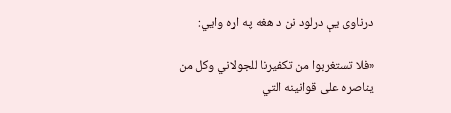درناوی یې درلود نن د هغه په اړه وايي:

«فلا تستغربوا من تكفيرنا للجولاني وكل من يناصره على قوانينه التي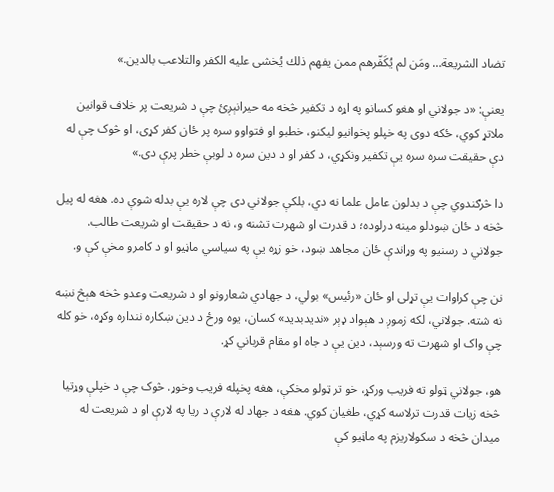تضاد الشريعة… ومَن لم يُكَفّرهم ممن يفهم ذلك يُخشى عليه الكفر والتلاعب بالدين.»

یعنې: «د جولاني او هغو کسانو په اړه د تکفیر څخه مه حیرانېږئ چې د شریعت پر خلاف قوانین ملاتړ کوي، ځکه دوی په خپلو پخوانیو لیکنو، خطبو او فتواوو سره پر ځان کفر کړی، او څوک چې له دې حقیقت سره سره یې تکفیر ونکړي، د کفر او د دین سره د لوبې خطر پرې دی.»

دا څرګندوي چې د بدلون عامل علما نه دي، بلکې جولاني دی چې لاره یې بدله شوې ده. هغه له پیل څخه د ځان ښودلو مینه درلوده؛ د قدرت او شهرت تشنه و، نه د حقیقت او شریعت طالب. جولاني د رسنیو په وړاندې ځان مجاهد ښود، خو زړه یې په سیاسي ماڼیو او د کامرو مخې کې و.

نن چې کراوات یې تړلی او ځان «رئیس» بولي، د جهادي شعارونو او د شریعت وعدو څخه هېڅ نښه نه شته. جولاني، لکه زموږ د هېواد ډېر «ندیدبدید» کسان، یوه ورځ د دین ښکاره ننداره وکړه، خو کله چې واک او شهرت ته ورسېد، دین یې د جاه او مقام قرباني کړ.

هو، جولاني ټولو ته فریب ورکړ، خو تر ټولو مخکې، هغه پخپله فریب وخوړ. څوک چې د خپلې وړتیا څخه زیات قدرت ترلاسه کړي، طغیان کوي. هغه د جهاد له لارې د ریا په لارې او د شریعت له میدان څخه د سکولاریزم په ماڼیو کې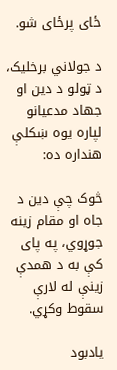ځای پرځای شو.

د جولاني برخلیک، د ټولو د دین او جهاد مدعیانو لپاره یوه ښکلې هنداره ده:

څوک چې دین د جاه او مقام زینه جوړوي، په پای کې به د همدې زینې له لارې سقوط وکړي.

یادبود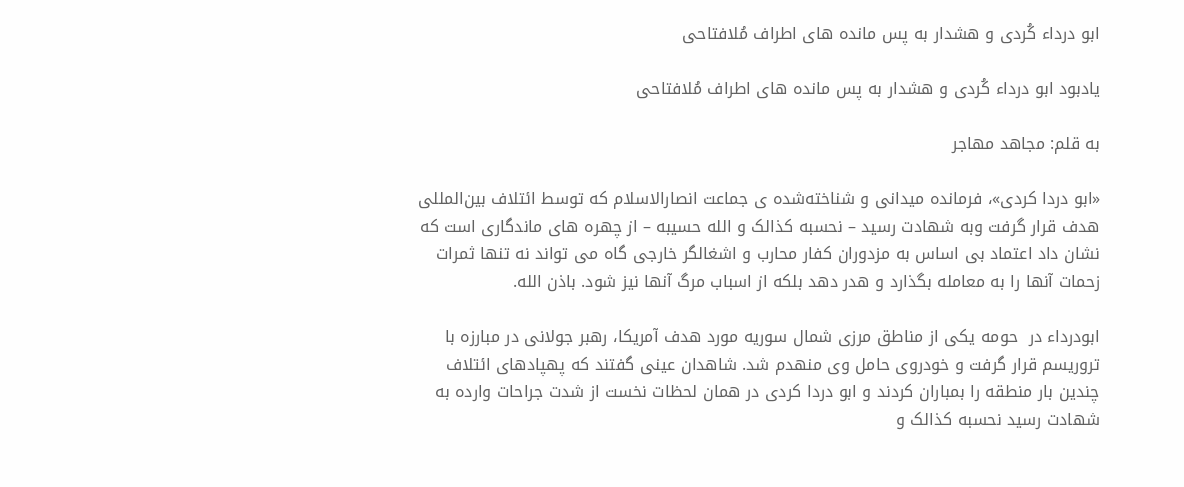ابو درداء کُردی و هشدار به پس مانده های اطراف مُلافتاحی

یادبود ابو درداء کُردی و هشدار به پس مانده های اطراف مُلافتاحی

به قلم: مجاهد مهاجر

«ابو دردا کردی»، فرمانده میدانی و شناخته‌شده ی جماعت انصارالاسلام که توسط ائتلاف بین‌المللی هدف قرار گرفت وبه شهادت رسید – نحسبه کذالک و الله حسیبه – از چهره های ماندگاری است که نشان داد اعتماد بی اساس به مزدوران کفار محارب و اشغالگر خارجی گاه می تواند نه تنها ثمرات زحمات آنها را به معامله بگذارد و هدر دهد بلکه از اسباب مرگ آنها نیز شود. باذن الله.

ابودرداء در  حومه یکی از مناطق مرزی شمال سوریه مورد هدف آمریکا، رهبر جولانی در مبارزه با تروریسم قرار گرفت و خودروی حامل وی منهدم شد. شاهدان عینی گفتند که پهپادهای ائتلاف چندین بار منطقه را بمباران کردند و ابو دردا کردی در همان لحظات نخست از شدت جراحات وارده به شهادت رسید نحسبه کذالک و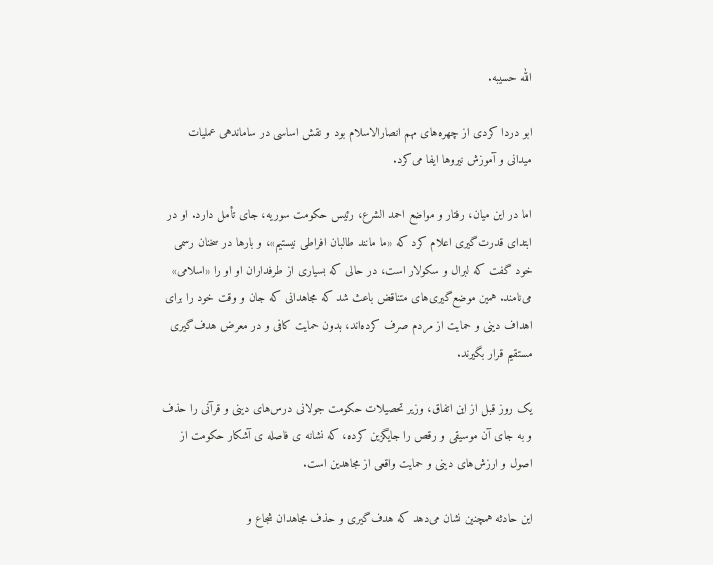الله حسیبه.

ابو دردا کردی از چهره‌های مهم انصارالاسلام بود و نقش اساسی در ساماندهی عملیات میدانی و آموزش نیروها ایفا می‌کرد.

اما در این میان، رفتار و مواضع احمد الشرع، رئیس حکومت سوریه، جای تأمل دارد. او در ابتدای قدرت‌گیری اعلام کرد که «ما مانند طالبان افراطی نیستیم»، و بارها در سخنان رسمی خود گفت که لبرال و سکولار است، در حالی که بسیاری از طرفداران او او را «اسلامی» می‌نامند. همین موضع‌گیری‌های متناقض باعث شد که مجاهدانی که جان و وقت خود را برای اهداف دینی و حمایت از مردم صرف کرده‌اند، بدون حمایت کافی و در معرض هدف‌گیری مستقیم قرار بگیرند.

یک روز قبل از این اتفاق، وزیر تحصیلات حکومت جولانی درس‌های دینی و قرآنی را حذف و به جای آن موسیقی و رقص را جایگزین کرده، که نشانه ی فاصله ی آشکار حکومت از اصول و ارزش‌های دینی و حمایت واقعی از مجاهدین است.

این حادثه همچنین نشان می‌دهد که هدف‌گیری و حذف مجاهدان شجاع و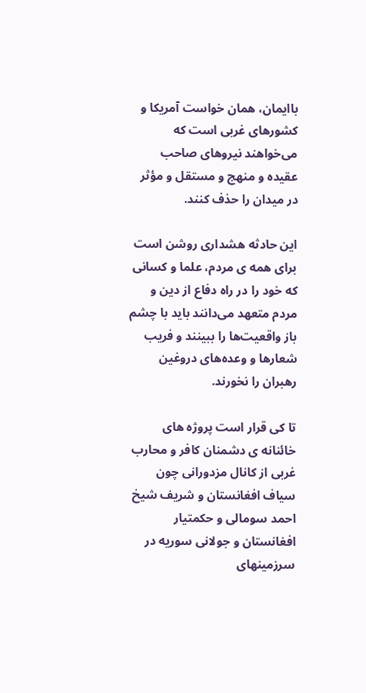باایمان، همان خواست آمریکا و کشورهای غربی است که می‌خواهند نیروهای صاحب عقیده و منهج و مستقل و مؤثر در میدان را حذف کنند.

این حادثه هشداری روشن است برای همه ی مردم، علما و کسانی که خود را در راه دفاع از دین و مردم متعهد می‌دانند باید با چشم باز واقعیت‌ها را ببینند و فریب شعارها و وعده‌های دروغین رهبران را نخورند.

تا کی قرار است پروژه های خائنانه ی دشمنان کافر و محارب غربی از کانال مزدورانی چون سیاف افغانستان و شریف شیخ احمد سومالی و حکمتیار افغانستان و جولانی سوریه در سرزمینهای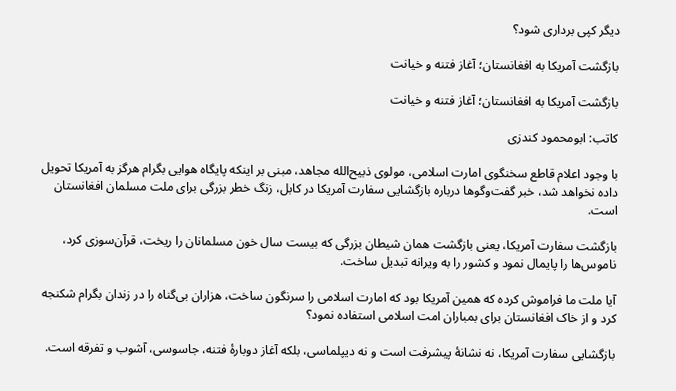دیگر کپی برداری شود؟

بازگشت آمریکا به افغانستان؛ آغاز فتنه و خیانت

بازگشت آمریکا به افغانستان؛ آغاز فتنه و خیانت

کاتب: ابومحمود کندزی

با وجود اعلام قاطع سخنگوی امارت اسلامی، مولوی ذبیح‌الله مجاهد، مبنی بر اینکه پایگاه هوایی بگرام هرگز به آمریکا تحویل داده نخواهد شد، خبر گفت‌وگوها درباره بازگشایی سفارت آمریکا در کابل، زنگ خطر بزرگی برای ملت مسلمان افغانستان است.

بازگشت سفارت آمریکا، یعنی بازگشت همان شیطان بزرگی که بیست سال خون مسلمانان را ریخت، قرآن‌سوزی کرد، ناموس‌ها را پایمال نمود و کشور را به ویرانه تبدیل ساخت.

آیا ملت ما فراموش کرده که همین آمریکا بود که امارت اسلامی را سرنگون ساخت، هزاران بی‌گناه را در زندان بگرام شکنجه کرد و از خاک افغانستان برای بمباران امت اسلامی استفاده نمود؟

بازگشایی سفارت آمریکا، نه نشانهٔ پیشرفت است و نه دیپلماسی، بلکه آغاز دوبارهٔ فتنه، جاسوسی، آشوب و تفرقه است.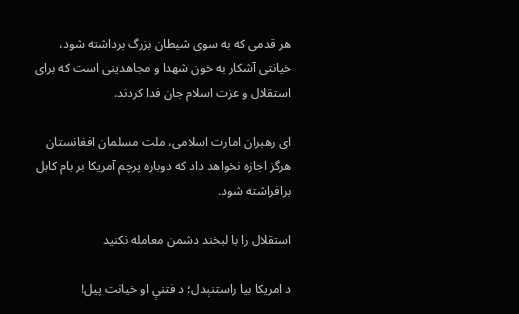هر قدمی که به سوی شیطان بزرگ برداشته شود، خیانتی آشکار به خون شهدا و مجاهدینی است که برای استقلال و عزت اسلام جان فدا کردند.

ای رهبران امارت اسلامی، ملت مسلمان افغانستان هرگز اجازه نخواهد داد که دوباره پرچم آمریکا بر بام کابل برافراشته شود.

استقلال را با لبخند دشمن معامله نکنید

د امريکا بيا راستنېدل؛ د فتنې او خيانت پيل!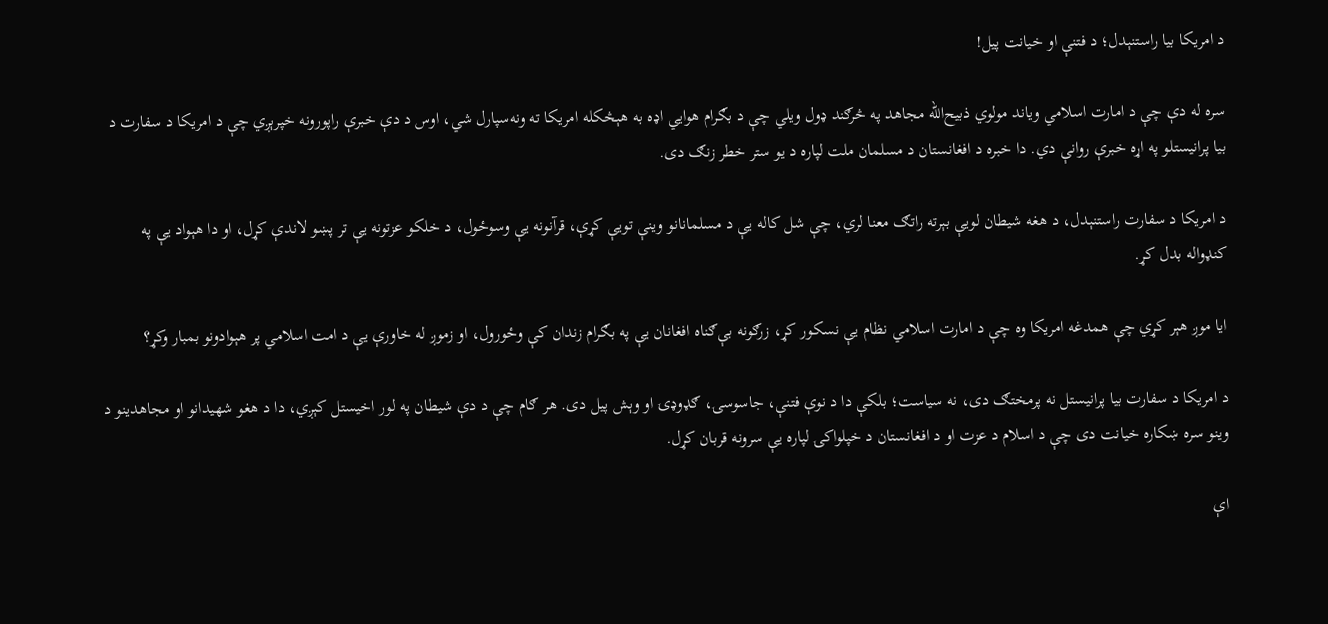د امريکا بيا راستنېدل؛ د فتنې او خيانت پيل!

سره له دې چې د امارت اسلامي وياند مولوي ذبيح‌الله مجاهد په څرګند ډول ويلي چې د بګرام هوايي اډه به هېڅکله امريکا ته ونه‌سپارل شي، اوس د دې خبرې راپورونه خپرېږي چې د امريکا د سفارت د بيا پرانيستلو په اړه خبرې روانې دي. دا خبره د افغانستان د مسلمان ملت لپاره د يو ستر خطر زنګ دی.

د امريکا د سفارت راستنېدل، د هغه شيطان لويې بېرته راتګ معنا لري، چې شل کاله يې د مسلمانانو وينې تویې کړې، قرآنونه يې وسوځول، د خلکو عزتونه يې تر پښو لاندې کړل، او دا هېواد يې په کنډواله بدل کړ.

ايا موږ هېر کړي چې همدغه امريکا وه چې د امارت اسلامي نظام يې نسکور کړ، زرګونه بې‌ګناه افغانان يې په بګرام زندان کې وځورول، او زموږ له خاورې يې د امت اسلامي پر هېوادونو بمبار وکړ؟

د امريکا د سفارت بيا پرانيستل نه پرمختګ دی، نه سياست؛ بلکې دا د نوې فتنې، جاسوسۍ، ګډوډۍ او وېش پيل دی. هر ګام چې د دې شيطان په لور اخيستل کېږي، دا د هغو شهيدانو او مجاهدينو د وينو سره ښکاره خيانت دی چې د اسلام د عزت او د افغانستان د خپلواکۍ لپاره يې سرونه قربان کړل.

اې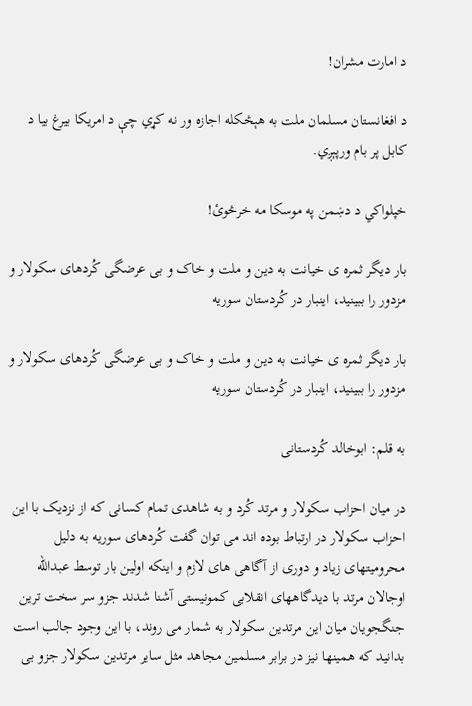د امارت مشران!

د افغانستان مسلمان ملت به هېڅکله اجازه ور نه کړي چې د امريکا بيرغ بيا د کابل پر بام ورپېږي.

خپلواکي د دښمن په موسکا مه خرڅوئ!

بار دیگر ثمره ی خیانت به دین و ملت و خاک و بی عرضگی کُردهای سکولار و مزدور را ببینید، اینبار در کُردستان سوریه

بار دیگر ثمره ی خیانت به دین و ملت و خاک و بی عرضگی کُردهای سکولار و مزدور را ببینید، اینبار در کُردستان سوریه

به قلم: ابوخالد کُردستانی

در میان احزاب سکولار و مرتد کُرد و به شاهدی تمام کسانی که از نزدیک با این احزاب سکولار در ارتباط بوده اند می توان گفت کُردهای سوریه به دلیل محرومیتهای زیاد و دوری از آگاهی های لازم و اینکه اولین بار توسط عبدالله اوجالان مرتد با دیدگاههای انقلابی کمونیستی آشنا شدند جزو سر سخت ترین جنگجویان میان این مرتدین سکولار به شمار می روند، با این وجود جالب است بدانید که همینها نیز در برابر مسلمین مجاهد مثل سایر مرتدین سکولار جزو بی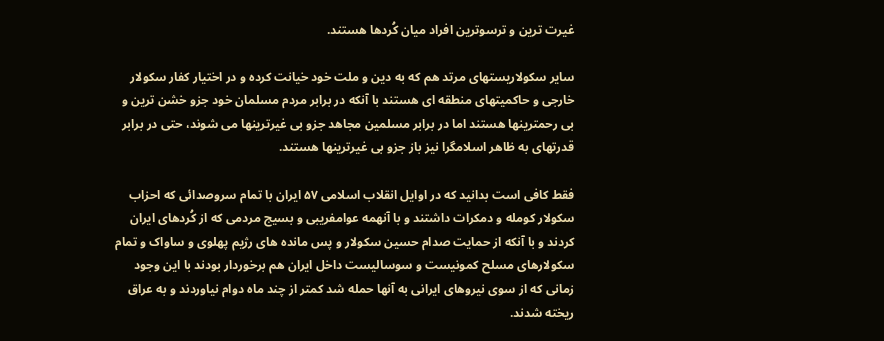غیرت ترین و ترسوترین افراد میان کُردها هستند.

سایر سکولاریستهای مرتد هم که به دین و ملت خود خیانت کرده و در اختیار کفار سکولار خارجی و حاکمیتهای منطقه ای هستند با آنکه در برابر مردم مسلمان خود جزو خشن ترین و بی رحمترینها هستند اما در برابر مسلمین مجاهد جزو بی غیرترینها می شوند، حتی در برابر قدرتهای به ظاهر اسلامگرا نیز باز جزو بی غیرترینها هستند.

فقط کافی است بدانید که در اوایل انقلاب اسلامی ۵۷ ایران با تمام سروصدائی که احزاب سکولار کومله و دمکرات داشتند و با آنهمه عوامفریبی و بسیج مردمی که از کُردهای ایران کردند و با آنکه از حمایت صدام حسین سکولار و پس مانده های رژیم پهلوی و ساواک و تمام سکولارهای مسلح کمونیست و سوسالیست داخل ایران هم برخوردار بودند با این وجود زمانی که از سوی نیروهای ایرانی به آنها حمله شد کمتر از چند ماه دوام نیاوردند و به عراق ریخته شدند.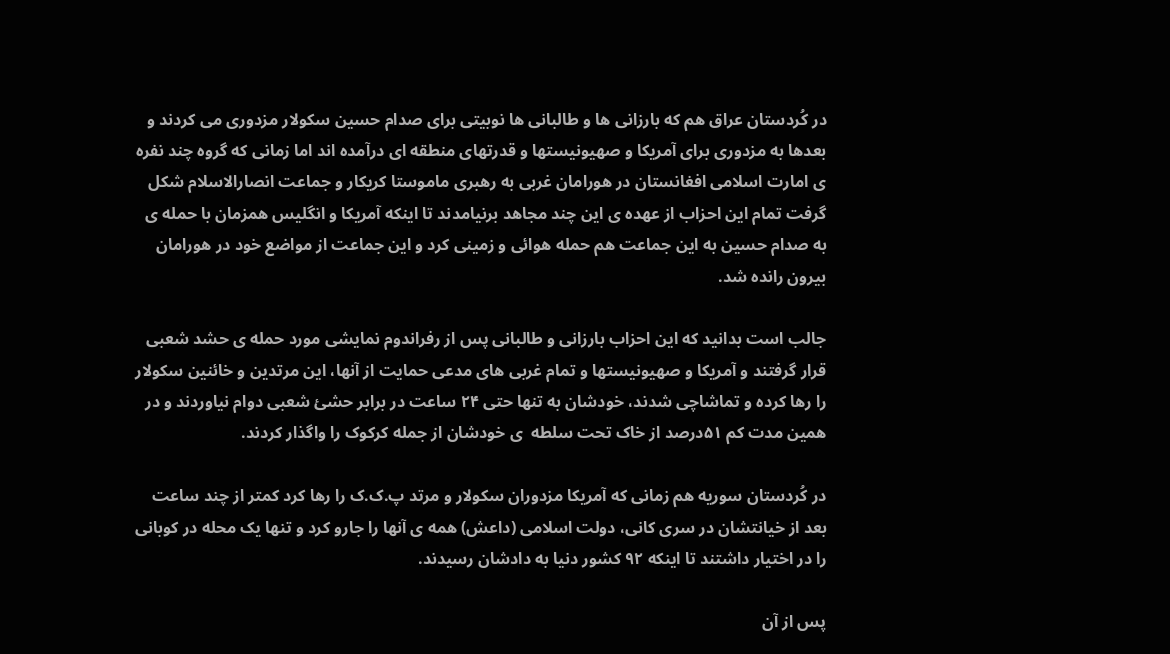در کُردستان عراق هم که بارزانی ها و طالبانی ها نوبیتی برای صدام حسین سکولار مزدوری می کردند و بعدها به مزدوری برای آمریکا و صهیونیستها و قدرتهای منطقه ای درآمده اند اما زمانی که گروه چند نفره ی امارت اسلامی افغانستان در هورامان غربی به رهبری ماموستا کریکار و جماعت انصارالاسلام شکل گرفت تمام این احزاب از عهده ی این چند مجاهد برنیامدند تا اینکه آمریکا و انگلیس همزمان با حمله ی به صدام حسین به این جماعت هم حمله هوائی و زمینی کرد و این جماعت از مواضع خود در هورامان بیرون رانده شد.

جالب است بدانید که این احزاب بارزانی و طالبانی پس از رفراندوم نمایشی مورد حمله ی حشد شعبی قرار گرفتند و آمریکا و صهیونیستها و تمام غربی های مدعی حمایت از آنها، این مرتدین و خائنین سکولار را رها کرده و تماشاچی شدند، خودشان به تنها حتی ۲۴ ساعت در برابر حشئ شعبی دوام نیاوردند و در همین مدت کم ۵۱درصد از خاک تحت سلطه  ی خودشان از جمله کرکوک را واگذار کردند.

در کُردستان سوریه هم زمانی که آمریکا مزدوران سکولار و مرتد پ.ک.ک را رها کرد کمتر از چند ساعت بعد از خیانتشان در سری کانی، دولت اسلامی (داعش) همه ی آنها را جارو کرد و تنها یک محله در کوبانی را در اختیار داشتند تا اینکه ۹۲ کشور دنیا به دادشان رسیدند.

پس از آن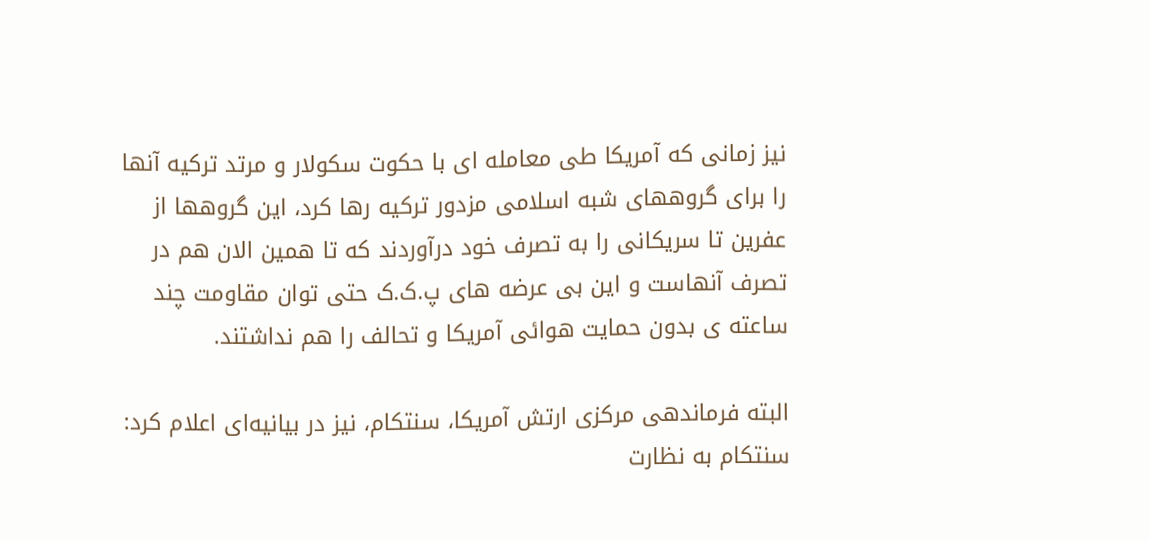نیز زمانی که آمریکا طی معامله ای با حکوت سکولار و مرتد ترکیه آنها را برای گروههای شبه اسلامی مزدور ترکیه رها کرد، این گروهها از عفرین تا سریکانی را به تصرف خود درآوردند که تا همین الان هم در تصرف آنهاست و این بی عرضه های پ.ک.ک حتی توان مقاومت چند ساعته ی بدون حمایت هوائی آمریکا و تحالف را هم نداشتند.

البته فرماندهی مرکزی ارتش آمریکا، سنتکام، نیز در بیانیه‌ای اعلام کرد: سنتکام به نظارت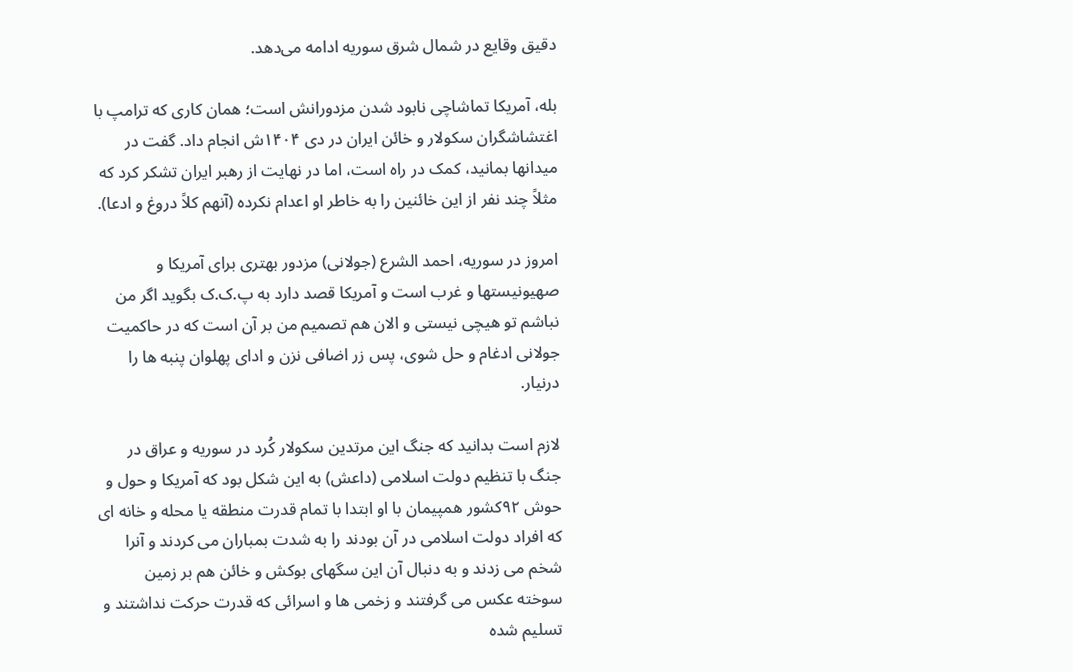دقیق وقایع در شمال شرق سوریه ادامه می‌دهد.

بله، آمریکا تماشاچی نابود شدن مزدورانش است؛ همان کاری که ترامپ با اغتشاشگران سکولار و خائن ایران در دی ۱۴۰۴ش انجام داد. گفت در میدانها بمانید، کمک در راه است، اما در نهایت از رهبر ایران تشکر کرد که مثلاً چند نفر از این خائنین را به خاطر او اعدام نکرده (آنهم کلاً دروغ و ادعا).

امروز در سوریه، احمد الشرع (جولانی) مزدور بهتری برای آمریکا و صهیونیستها و غرب است و آمریکا قصد دارد به پ.ک.ک بگوید اگر من نباشم تو هیچی نیستی و الان هم تصمیم من بر آن است که در حاکمیت جولانی ادغام و حل شوی، پس زر اضافی نزن و ادای پهلوان پنبه ها را درنیار.

لازم است بدانید که جنگ این مرتدین سکولار کُرد در سوریه و عراق در جنگ با تنظیم دولت اسلامی (داعش) به این شکل بود که آمریکا و حول و حوش ۹۲کشور همپیمان با او ابتدا با تمام قدرت منطقه یا محله و خانه ای که افراد دولت اسلامی در آن بودند را به شدت بمباران می کردند و آنرا شخم می زدند و به دنبال آن این سگهای بوکش و خائن هم بر زمین سوخته عکس می گرفتند و زخمی ها و اسرائی که قدرت حرکت نداشتند و تسلیم شده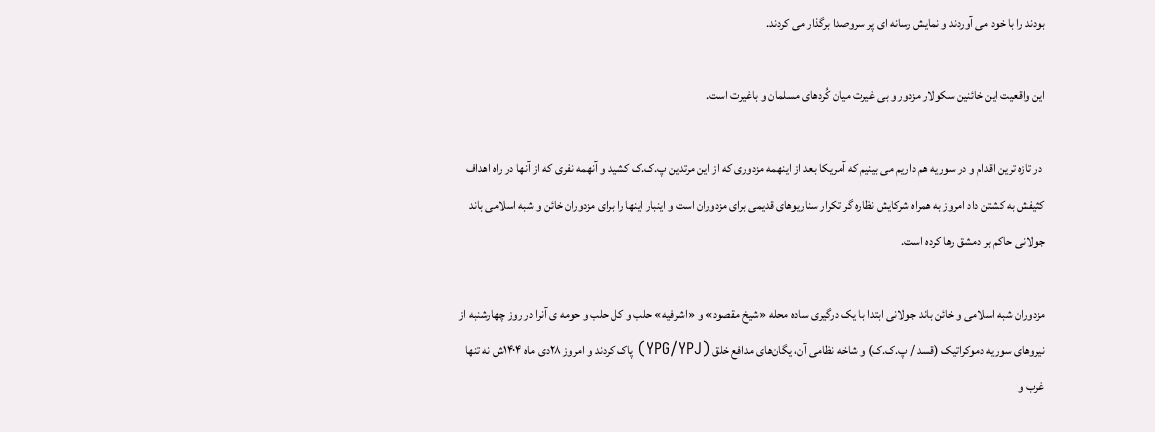بودند را با خود می آوردند و نمایش رسانه ای پر سروصدا برگذار می کردند.

این واقعیت این خائنین سکولار مزدور و بی غیرت میان کُردهای مسلمان و باغیرت است.

 در تازه ترین اقدام و در سوریه هم داریم می بینیم که آمریکا بعد از اینهمه مزدوری که از این مرتدین پ.ک.ک کشید و آنهمه نفری که از آنها در راه اهداف کثیفش به کشتن داد امروز به همراه شرکایش نظاره گر تکرار سناریوهای قدیمی برای مزدوران است و اینبار اینها را برای مزدوران خائن و شبه اسلامی باند جولانی حاکم بر دمشق رها کرده است.

مزدوران شبه اسلامی و خائن باند جولانی ابتدا با یک درگیری ساده محله «شیخ مقصود» و «اشرفیه» حلب و کل حلب و حومه ی آنرا در روز چهارشنبه از نیروهای سوریه دموکراتیک (قسد / پ.ک.ک) و شاخه نظامی آن، یگان‌های مدافع خلق (YPG/YPJ) پاک کردند و امروز ۲۸دی ماه ۱۴۰۴ش نه تنها غرب و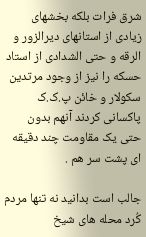شرق فرات بلکه بخشهای زیادی از استانهای دیرالزور و الرقه و حتی الشدادی از استاد حسکه را نیز از وجود مرتدین سکولار و خائن پ.ک.ک پاکسانی کردند آنهم بدون حتی یک مقاومت چند دقیقه ای پشت سر هم .

جالب است بدانید نه تنها مردم کُرد محله های شیخ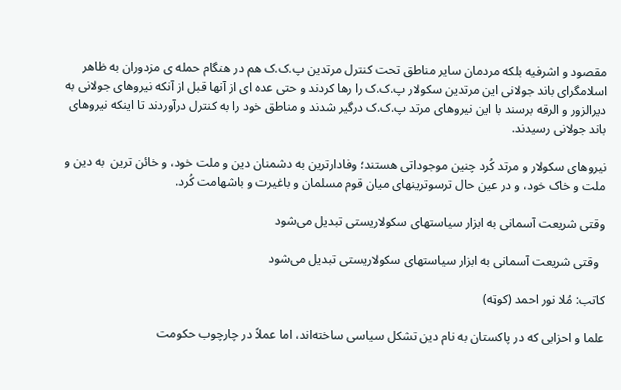مقصود و اشرفیه بلکه مردمان سایر مناطق تحت کنترل مرتدین پ.ک.ک هم در هنگام حمله ی مزدوران به ظاهر اسلامگرای باند جولانی این مرتدین سکولار پ.ک.ک را رها کردند و حتی عده ای از آنها قبل از آنکه نیروهای جولانی به دیرالزور و الرقه برسند با این نیروهای مرتد پ.ک.ک درگیر شدند و مناطق خود را به کنترل درآوردند تا اینکه نیروهای باند جولانی رسیدند.

نیروهای سکولار و مرتد کُرد چنین موجوداتی هستند؛ وفادارترین به دشمنان دین و ملت خود، و خائن ترین  به دین و ملت و خاک خود، و در عین حال ترسوترینهای میان قوم مسلمان و باغیرت و باشهامت کُرد.

وقتی شریعت آسمانی به ابزار سیاستهای سکولاریستی تبدیل می‌شود

  وقتی شریعت آسمانی به ابزار سیاستهای سکولاریستی تبدیل می‌شود

کاتب: مُلا نور احمد (کوټه)

علما و احزابی که در پاکستان به نام دین تشکل سیاسی ساخته‌اند، اما عملاً در چارچوب حکومت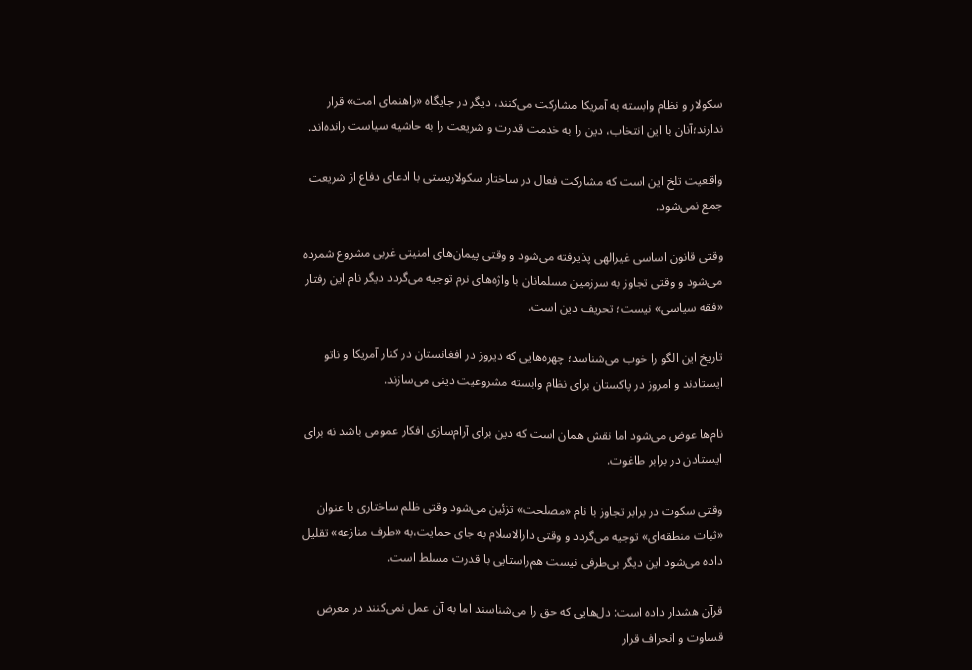سکولار و نظام وابسته به آمریکا مشارکت می‌کنند، دیگر در جایگاه «راهنمای امت» قرار ندارند؛آنان با این انتخاب، دین را به خدمت قدرت و شریعت را به حاشیه سیاست رانده‌اند.

واقعیت تلخ این است که مشارکت فعال در ساختار سکولاریستی با ادعای دفاع از شریعت جمع نمی‌شود.

وقتی قانون اساسی غیرالهی پذیرفته می‌شود و وقتی پیمان‌های امنیتی غربی مشروع شمرده می‌شود و وقتی تجاوز به سرزمین مسلمانان با واژه‌های نرم توجیه می‌گردد دیگر نام این رفتار «فقه سیاسی» نیست؛ تحریف دین است.

تاریخ این الگو را خوب می‌شناسد؛ چهره‌هایی که دیروز در افغانستان در کنار آمریکا و ناتو ایستادند و امروز در پاکستان برای نظام وابسته مشروعیت دینی می‌سازند.

نام‌ها عوض می‌شود اما نقش همان است که دین برای آرام‌سازی افکار عمومی باشد نه برای ایستادن در برابر طاغوت.

وقتی سکوت در برابر تجاوز با نام «مصلحت» تزئین می‌شود وقتی ظلم ساختاری با عنوان «ثبات منطقه‌ای» توجیه می‌گردد و وقتی دارالاسلام به جای حمایت،به «طرف منازعه» تقلیل داده می‌شود این دیگر بی‌طرفی نیست هم‌راستایی با قدرت مسلط است.

قرآن هشدار داده است: دل‌هایی که حق را می‌شناسند اما به آن عمل نمی‌کنند در معرض قساوت و انحراف قرار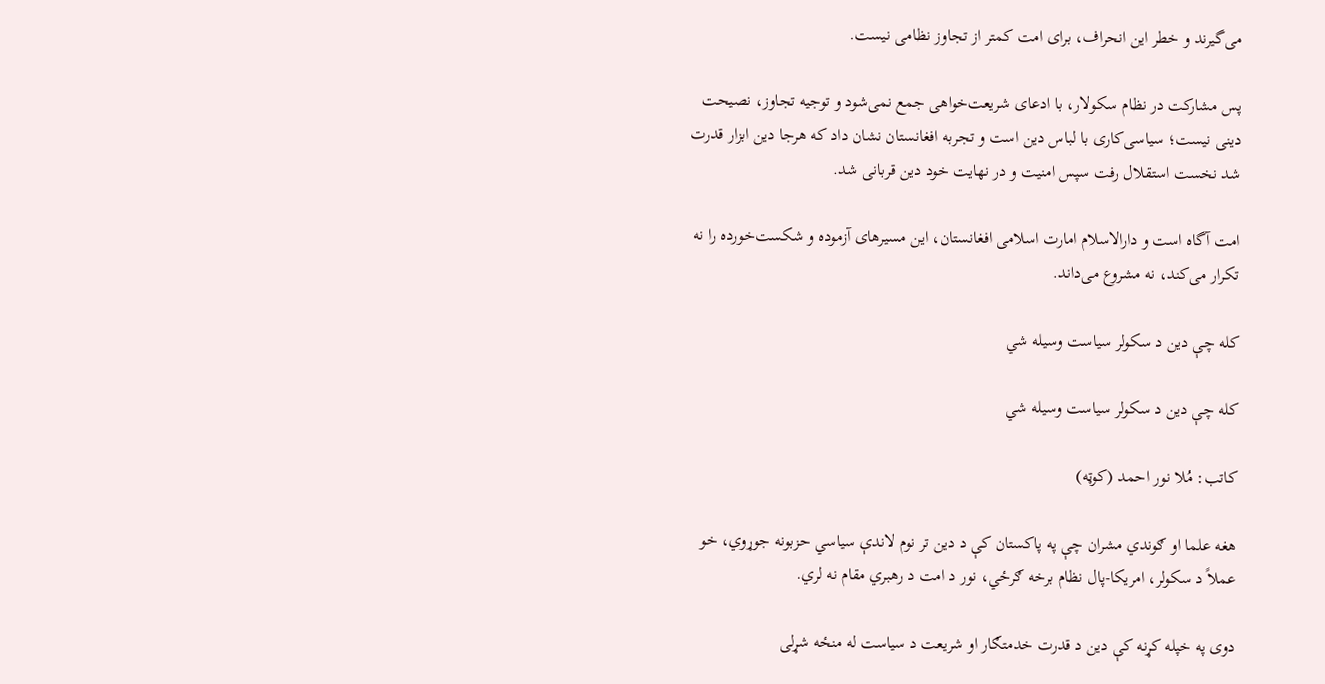می‌گیرند و خطر این انحراف، برای امت کمتر از تجاوز نظامی نیست.

پس مشارکت در نظام سکولار، با ادعای شریعت‌خواهی جمع نمی‌شود و توجیه تجاوز، نصیحت دینی نیست؛ سیاسی‌کاری با لباس دین است و تجربه افغانستان نشان داد که هرجا دین ابزار قدرت شد نخست استقلال رفت سپس امنیت و در نهایت خود دین قربانی شد.

امت آگاه است و دارالاسلام امارت اسلامی افغانستان، این مسیرهای آزموده و شکست‌خورده را نه تکرار می‌کند، نه مشروع می‌داند.

کله چې دین د سکولر سیاست وسیله شي

کله چې دین د سکولر سیاست وسیله شي

کاتب: مُلا نور احمد (کوټه)

هغه علما او ګوندي مشران چې په پاکستان کې د دین تر نوم لاندې سیاسي حزبونه جوړوي، خو عملاً د سکولر، امریکا-پال نظام برخه ګرځي، نور د امت د رهبري مقام نه لري.

دوی په خپله کړنه کې دین د قدرت خدمتګار او شریعت د سیاست له منځه شړلی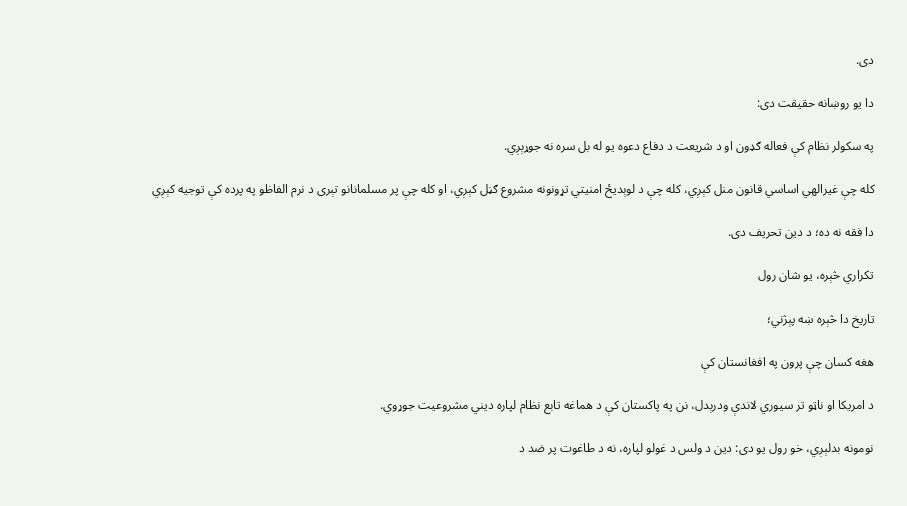دی.

دا یو روښانه حقیقت دی:

په سکولر نظام کې فعاله ګډون او د شریعت د دفاع دعوه یو له بل سره نه جوړېږي.

کله چې غیرالهي اساسي قانون منل کېږي، کله چې د لوېدیځ امنیتي تړونونه مشروع ګڼل کېږي، او کله چې پر مسلمانانو تېری د نرم الفاظو په پرده کې توجیه کېږي

دا فقه نه ده؛ د دین تحریف دی.

تکراري څېره، یو شان رول

تاریخ دا څېره ښه پېژني؛

هغه کسان چې پرون په افغانستان کې

د امریکا او ناټو تر سیوري لاندې ودرېدل، نن په پاکستان کې د هماغه تابع نظام لپاره دیني مشروعیت جوړوي.

نومونه بدلېږي، خو رول یو دی: دین د ولس د غولو لپاره، نه د طاغوت پر ضد د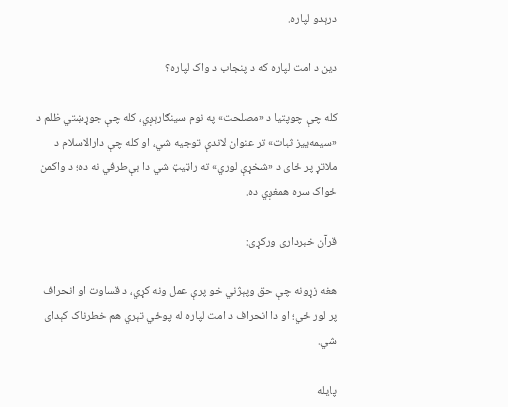درېدو لپاره.

دین د امت لپاره که د پنجاب د واک لپاره؟

کله چې چوپتیا د «مصلحت» په نوم سینګارېږي، کله چې جوړښتي ظلم د «سیمه‌ییز ثبات» تر عنوان لاندې توجیه شي، او کله چې دارالاسلام د ملاتړ پر ځای د «شخړې لوري» ته راټیټ شي دا بې‌طرفي نه ده؛ د واکمن ځواک سره همغږي ده.

قرآن خبرداری ورکړی:

هغه زړونه چې حق وپېژني خو پرې عمل ونه کړي، د قساوت او انحراف پر لور ځي؛ او دا انحراف د امت لپاره له پوځي تېري هم خطرناک کېدای شي.

پایله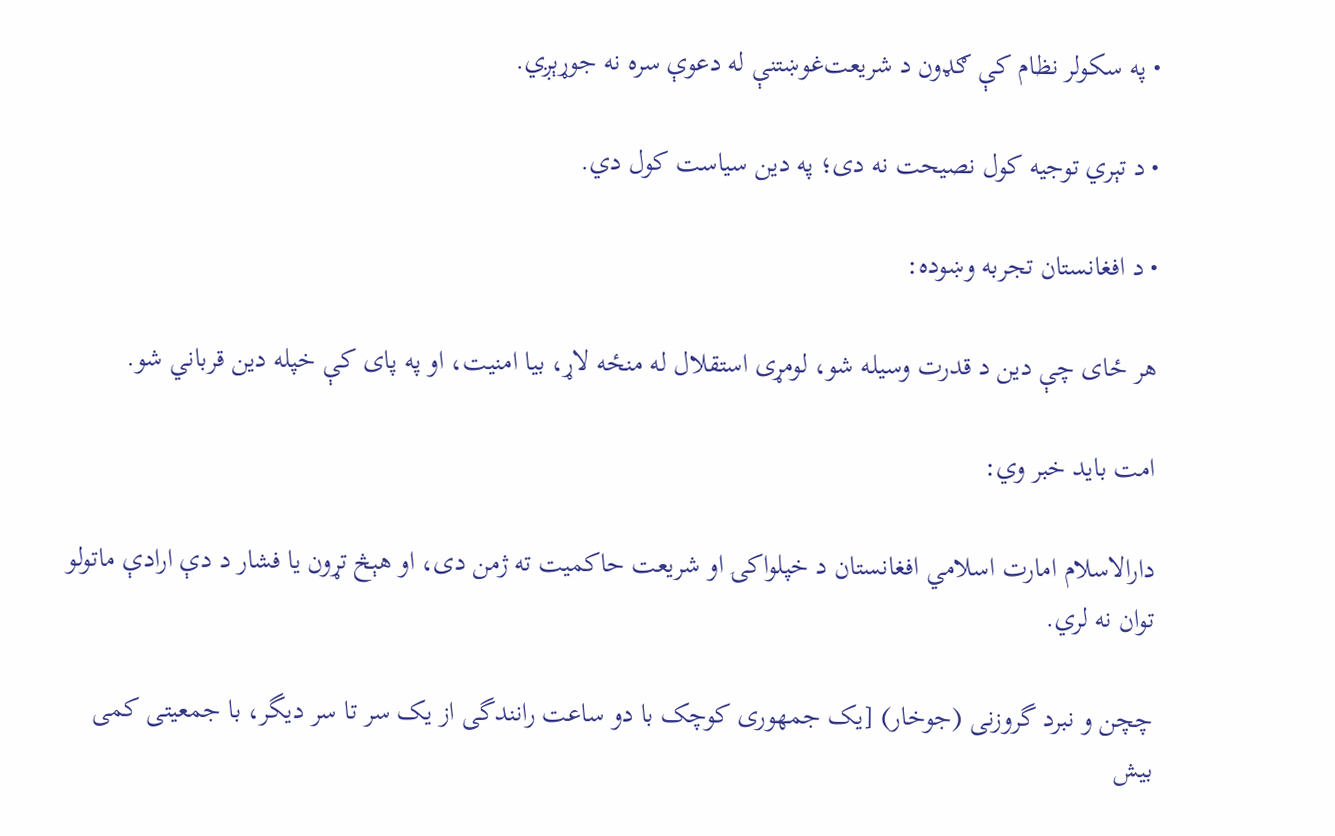• په سکولر نظام کې ګډون د شریعت‌غوښتنې له دعوې سره نه جوړېږي.

• د تېري توجیه کول نصیحت نه دی؛ په دین سیاست کول دي.

• د افغانستان تجربه وښوده:

هر ځای چې دین د قدرت وسیله شو، لومړی استقلال له منځه لاړ، بیا امنیت، او په پای کې خپله دین قرباني شو.

امت باید خبر وي:

دارالاسلام امارت اسلامي افغانستان د خپلواکۍ او شریعت حاکمیت ته ژمن دی، او هېڅ تړون یا فشار د دې ارادې ماتولو توان نه لري.

چچن و نبرد گروزنی (جوخار) [یک جمهوری کوچک با دو ساعت رانندگی از یک سر تا سر دیگر، با جمعیتی کمی بیش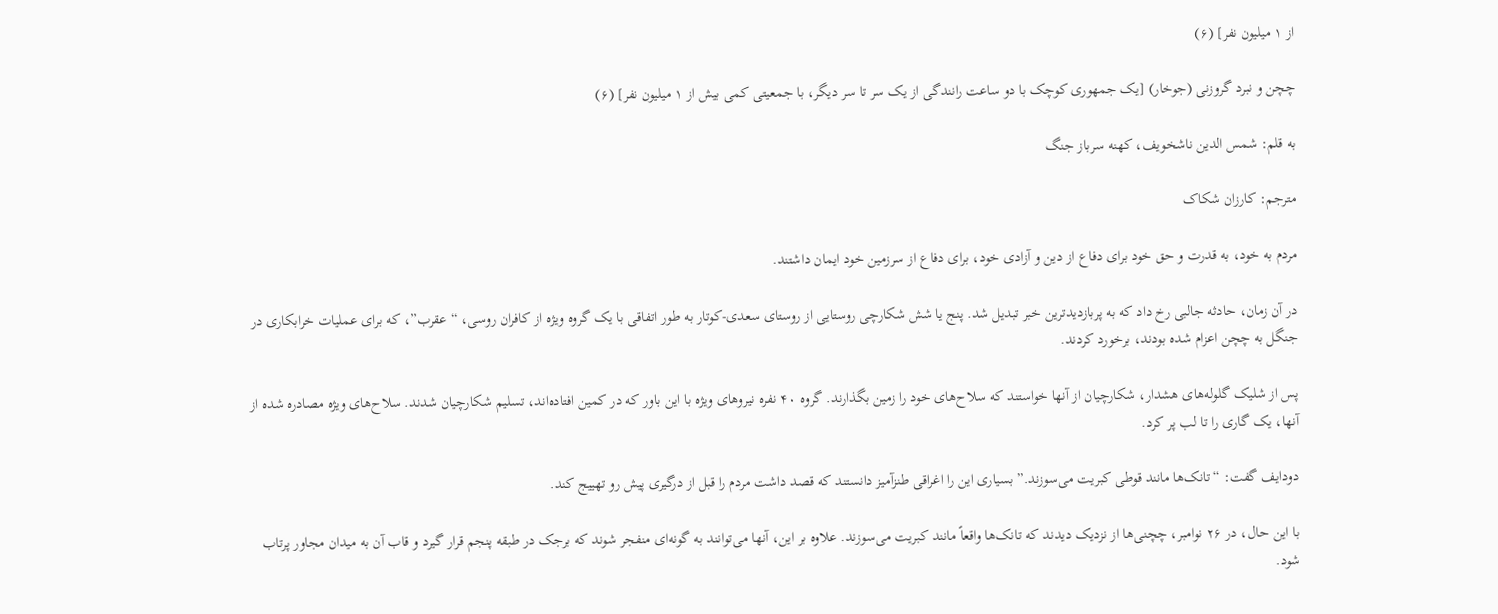از ۱ میلیون نفر] (۶)

چچن و نبرد گروزنی (جوخار) [یک جمهوری کوچک با دو ساعت رانندگی از یک سر تا سر دیگر، با جمعیتی کمی بیش از ۱ میلیون نفر] (۶)

به قلم: شمس الدین ناشخویف، کهنه سرباز جنگ

مترجم: کارزان شکاک

مردم به خود، به قدرت و حق خود برای دفاع از دین و آزادی خود، برای دفاع از سرزمین خود ایمان داشتند.

در آن زمان، حادثه جالبی رخ داد که به پربازدیدترین خبر تبدیل شد. پنج یا شش شکارچی روستایی از روستای سعدی-کوتار به طور اتفاقی با یک گروه ویژه از کافران روسی، “عقرب”، که برای عملیات خرابکاری در جنگل به چچن اعزام شده بودند، برخورد کردند.

پس از شلیک گلوله‌های هشدار، شکارچیان از آنها خواستند که سلاح‌های خود را زمین بگذارند. گروه ۴۰ نفره نیروهای ویژه با این باور که در کمین افتاده‌اند، تسلیم شکارچیان شدند. سلاح‌های ویژه مصادره شده از آنها، یک گاری را تا لب پر کرد.

دودایف گفت: “تانک‌ها مانند قوطی کبریت می‌سوزند.” بسیاری این را اغراقی طنزآمیز دانستند که قصد داشت مردم را قبل از درگیری پیش رو تهییج کند.

با این حال، در ۲۶ نوامبر، چچنی‌ها از نزدیک دیدند که تانک‌ها واقعاً مانند کبریت می‌سوزند. علاوه بر این، آنها می‌توانند به گونه‌ای منفجر شوند که برجک در طبقه پنجم قرار گیرد و قاب آن به میدان مجاور پرتاب شود.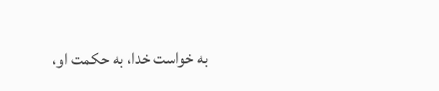به خواست خدا، به حکمت او،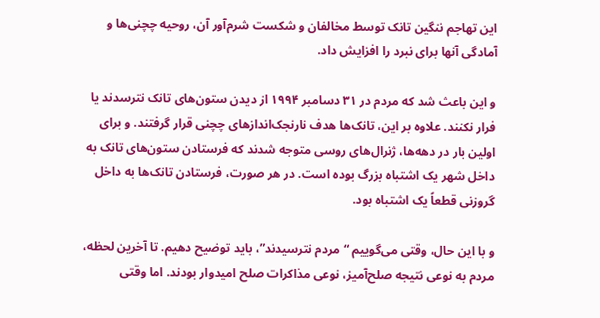این تهاجم ننگین تانک توسط مخالفان و شکست شرم‌آور آن، روحیه چچنی‌ها و آمادگی آنها برای نبرد را افزایش داد.

و این باعث شد که مردم در ۳۱ دسامبر ۱۹۹۴ از دیدن ستون‌های تانک نترسدند یا فرار نکنند. علاوه بر این، تانک‌ها هدف نارنجک‌اندازهای چچنی قرار گرفتند. و برای اولین بار در دهه‌ها، ژنرال‌های روسی متوجه شدند که فرستادن ستون‌های تانک به داخل شهر یک اشتباه بزرگ بوده است. در هر صورت، فرستادن تانک‌ها به داخل گروزنی قطعاً یک اشتباه بود.

و با این حال، وقتی می‌گوییم “مردم نترسیدند”، باید توضیح دهیم. تا آخرین لحظه، مردم به نوعی نتیجه صلح‌آمیز، نوعی مذاکرات صلح امیدوار بودند. اما وقتی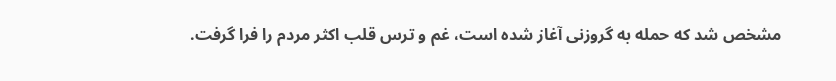مشخص شد که حمله به گروزنی آغاز شده است، غم و ترس قلب اکثر مردم را فرا گرفت.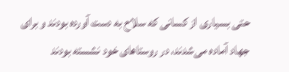حتی بسیاری از کسانی که سلاح به دست آورده بودند و برای جهاد آماده می‌شدند، در روستاهای خود نشسته بودند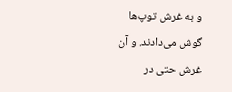و به غرش توپ‌ها گوش می‌دادند. و آن غرش حتی در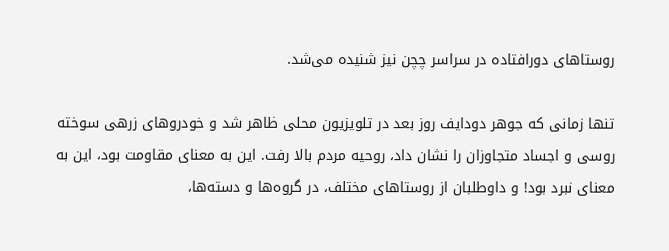روستاهای دورافتاده در سراسر چچن نیز شنیده می‌شد.

تنها زمانی که جوهر دودایف روز بعد در تلویزیون محلی ظاهر شد و خودروهای زرهی سوخته روسی و اجساد متجاوزان را نشان داد، روحیه مردم بالا رفت. این به معنای مقاومت بود، این به معنای نبرد بود! و داوطلبان از روستاهای مختلف، در گروه‌ها و دسته‌ها،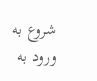شروع به ورود به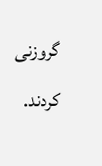گروزنی کردند.